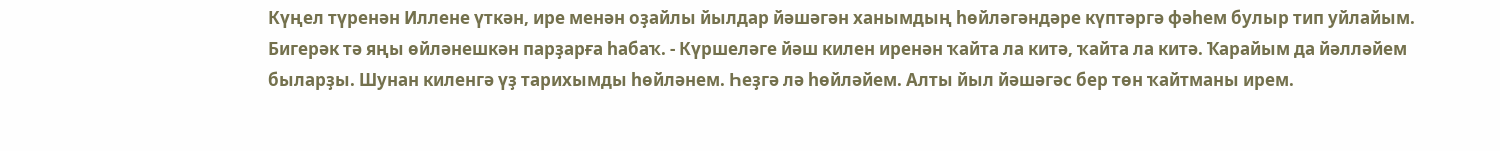Күңел түренән Иллене үткән, ире менән оҙайлы йылдар йәшәгән ханымдың һөйләгәндәре күптәргә фәһем булыр тип уйлайым. Бигерәк тә яңы өйләнешкән парҙарға һабаҡ. - Күршеләге йәш килен иренән ҡайта ла китә, ҡайта ла китә. Ҡарайым да йәлләйем быларҙы. Шунан киленгә үҙ тарихымды һөйләнем. Һеҙгә лә һөйләйем. Алты йыл йәшәгәс бер төн ҡайтманы ирем.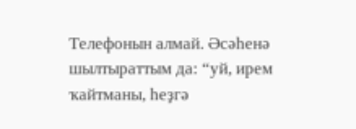Телефонын алмай. Әсәһенә шылтыраттым да: “уй, ирем ҡайтманы, һеҙгә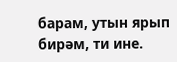барам, утын ярып бирәм, ти ине.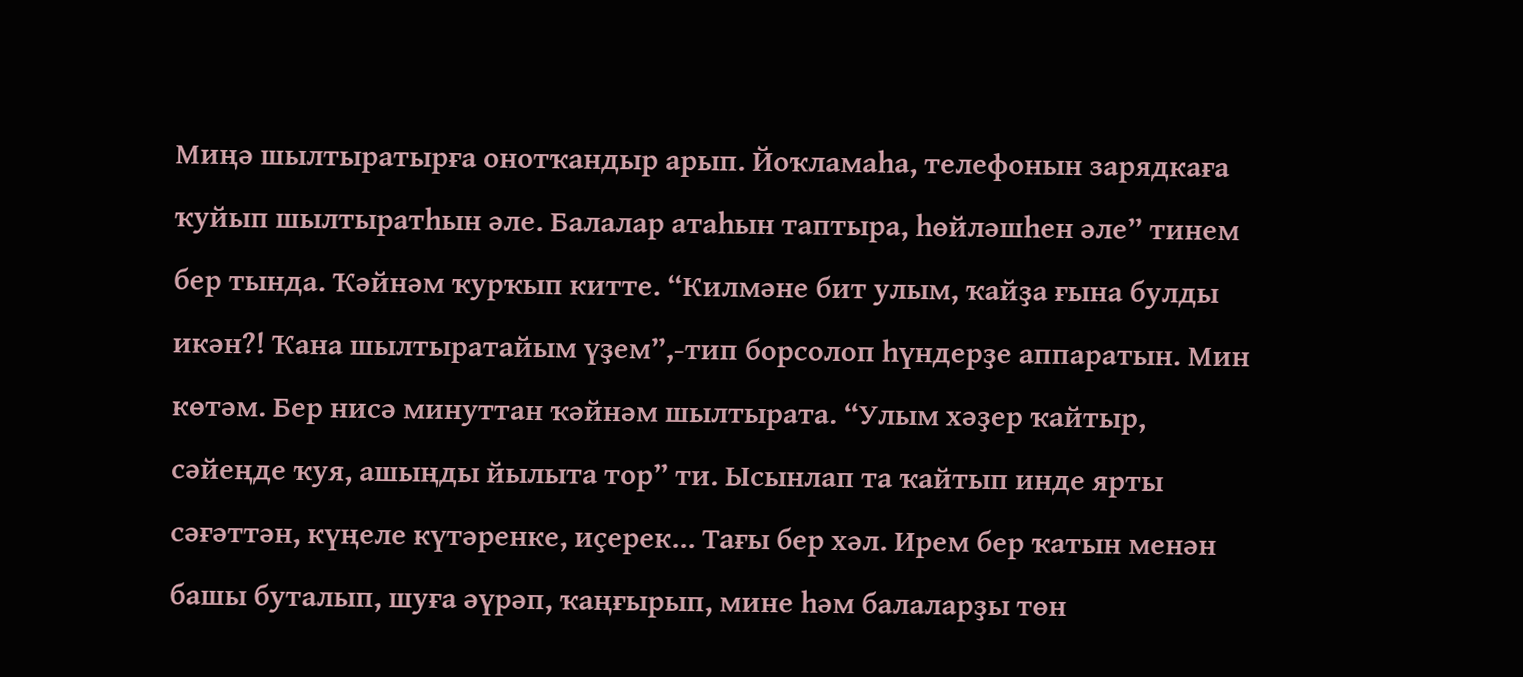Миңә шылтыратырға онотҡандыр арып. Йоҡламаһа, телефонын зарядкаға ҡуйып шылтыратһын әле. Балалар атаһын таптыра, һөйләшһен әле” тинем бер тында. Ҡәйнәм ҡурҡып китте. “Килмәне бит улым, ҡайҙа ғына булды икән?! Ҡана шылтыратайым үҙем”,-тип борсолоп һүндерҙе аппаратын. Мин көтәм. Бер нисә минуттан ҡәйнәм шылтырата. “Улым хәҙер ҡайтыр, сәйеңде ҡуя, ашыңды йылыта тор” ти. Ысынлап та ҡайтып инде ярты сәғәттән, күңеле күтәренке, иҫерек... Тағы бер хәл. Ирем бер ҡатын менән башы буталып, шуға әүрәп, ҡаңғырып, мине һәм балаларҙы төн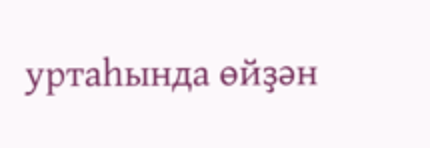уртаһында өйҙән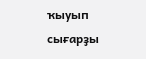ҡыуып сығарҙы